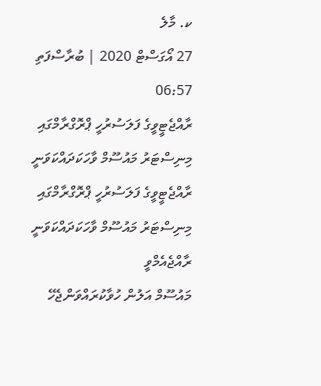ކ. މާލެ
27 އޯގަސްޓް 2020 | ބުރާސްފަތި 06:57
ރާއްޖެޓީވީގެ ފަލަސުރުހީ ޕްރޮގްރާމްގައި މިނިސްޓަރު މައުސޫމް ވާހަކަދައްކަވަނީ
ރާއްޖެޓީވީގެ ފަލަސުރުހީ ޕްރޮގްރާމްގައި މިނިސްޓަރު މައުސޫމް ވާހަކަދައްކަވަނީ
ރާއްޖެއެމްވީ
މައުސޫމް އަލުން ހުވާކުރައްވަންޖެހޭ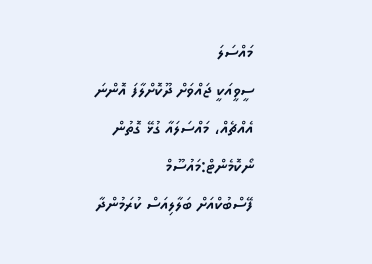މައްސަލަ
ސީވީއަކީ ޖައްވަށް ދޫކޮށްލާފަ އޮންނަ އެއްޗެއް، މައްސަލައާ ގުޅޭ ގޮތުން ނޯކޮމެންޓް:މައުސޫމް
ފޭސްބުކްއަށް ބަލާލިއަސް ކުރަމުންދާ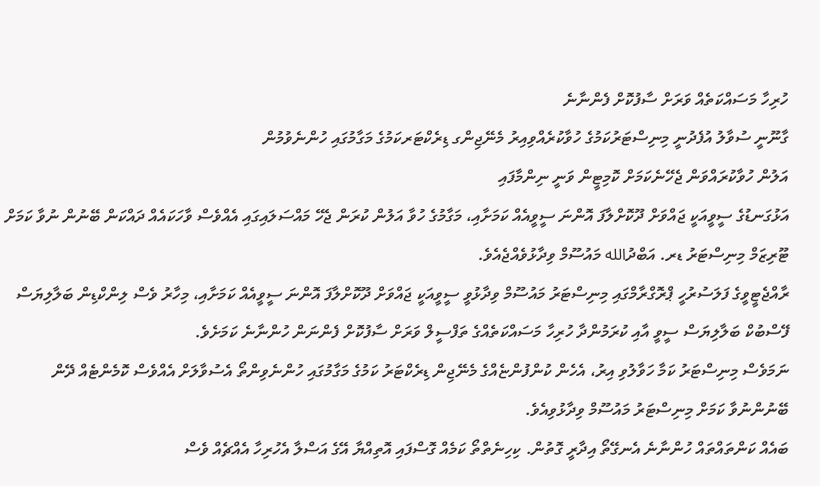ހުރިހާ މަސައްކަތެއް ވަރަށް ސާފުކޮށް ފެންނާނެ
ގާނޫނީ ސުވާލު އުފެދުނީ މިނިސްޓަރުކަމުގެ ހުވާކުރެއްވިއިރު މެނޭޖިންގ ޑިރެކްޓަރކަމުގެ މަގާމުގައި ހުންނެވުމުން
އަލުން ހުވާކުރައްވަން ޖެހޭނެކަމަށް ކޮމިޓީން ވަނީ ނިންމާފައި
އަޅުގަނޑުގެ ސީވީއަކީ ޖައްވަށް ދޫކޮށްލާފަ އޮންނަ ސީވީއެއް ކަމަށާއި، މަގާމުގެ ހުވާ އަލުން ކުރަން ޖެހޭ މައްސަލައިގައި އެއްވެސް ވާހަކައެއް ދައްކަން ބޭނުން ނުވާ ކަމަށް ޓޫރިޒަމް މިނިސްޓަރު ޑރ. އަބްދުالله މައުސޫމް ވިދާޅުވެއްޖެއެވެ.
ރާއްޖެޓީވީގެ ފަލަސުރުހީ ޕްރޮގްރާމްގައި މިނިސްޓަރު މައުސޫމް ވިދާޅުވީ ސީވީއަކީ ޖައްވަށް ދޫކޮށްލާފަ އޮންނަ ސީވީއެއް ކަމަށާއި، މިހާރު ވެސް ލިންކްޑިން ބަލާލިޔަސް ފޭސްބުކް ބަލާލިޔަސް ސީވީ އާއި ކުރަމުންދާ ހުރިހާ މަސައްކަތެއްގެ ތަފްސީލް ވަރަށް ސާފުކޮށް ފެންނަން ހުންނާނެ ކަމަށެވެ.
ނަމަވެސް މިނިސްޓަރު ކަމާ ހަވާލުވި އިރު، އެހެން ކުންފުންޏެއްގެ މެނޭޖިން ޑިރެކްޓަރު ކަމުގެ މަގާމުގައި ހުންނެވިންތޯ އެސުވާލަށް އެއްވެސް ކޮމެންޓެއް ދޭން ބޭނުންނުވާ ކަމަށް މިނިސްޓަރު މައުސޫމް ވިދާޅުވިއެވެ.
ބައެއް ކަންތައްތައް ހުންނާނެ އެނގޭތޯ އިދާރީ ގޮތުން. ކިހިނެތްތޯ ކަމެއް ގޮސްފައި އޮތިއްޔާ އޭގެ އަސްލާ އެހުރިހާ އެއްޗެއް ވެސް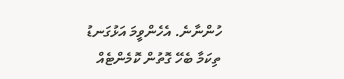ހުންނާނެ. އެހެންވީމަ އަޅުގަނޑު ތިކަމާ ބެހޭ ގޮތުން ކޮމެންޓެއް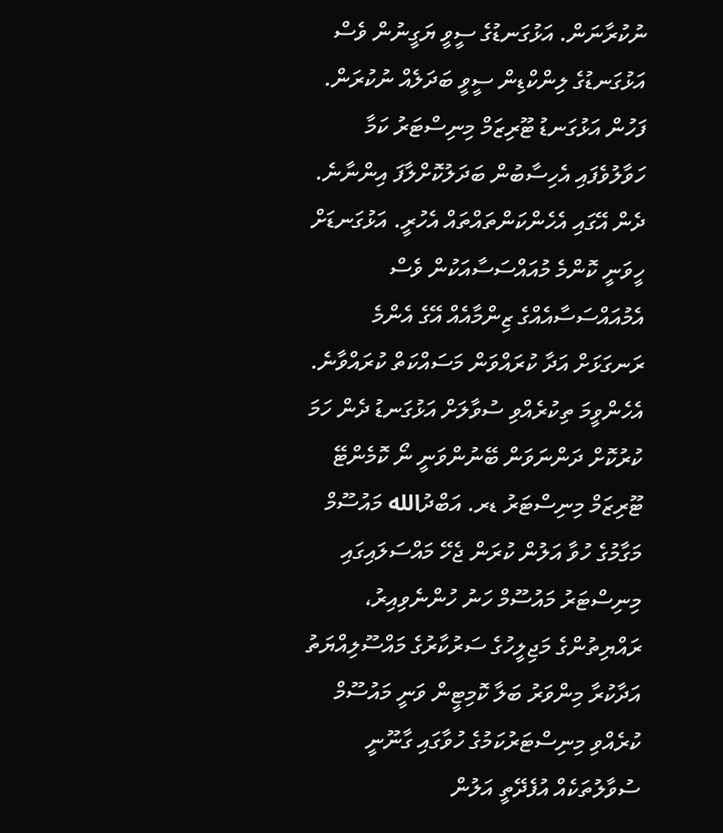ނުކުރާނަން. އަޅުގަނޑުގެ ސީވީ ޔަގީނުން ވެސް އަޅުގަނޑުގެ ލިންކްޑިން ސީވީ ބަދަލެއް ނުކުރަން. ފަހުން އަޅުގަނޑު ޓޫރިޒަމް މިނިސްޓަރު ކަމާ ހަވާލުވެފައި އެހިސާބުން ބަދަލުކޮށްލާފަ އިންނާނެ. ދެން އޭގައި އެހެންކަންތައްތައް އެހުރީ. އަޅުގަނޑަށް ހީވަނީ ކޮންމެ މުއައްސަސާއަކުން ވެސް އެމުއައްސަސާއެއްގެ ޒިންމާއެއް އޭގެ އެންމެ ރަނގަޅަށް އަދާ ކުރައްވަން މަސައްކަތް ކުރައްވާނެ. އެހެންވީމަ ތިކުރެއްވި ސުވާލަށް އަޅުގަނޑު ދެން ހަމަ ކުރުކޮށް ދަންނަވަން ބޭނުންވަނީ ނޯ ކޮމެންޓޭ
ޓޫރިޒަމް މިނިސްޓަރު ޑރ. އަބްދުالله މައުސޫމް
މަގާމުގެ ހުވާ އަލުން ކުރަން ޖެހޭ މައްސަލައިގައި މިނިސްޓަރު މައުސޫމް ހަނު ހުންނެވިއިރު، ރައްޔިތުންގެ މަޖިލީހުގެ ސަރުކާރުގެ މައްސޫލިއްޔަތު އަދާކުރާ މިންވަރު ބަލާ ކޮމިޓީން ވަނީ މައުސޫމް ކުރެއްވި މިނިސްޓަރުކަމުގެ ހުވާގައި ގާނޫނީ ސުވާލުތަކެއް އުފެދޭތީ އަލުން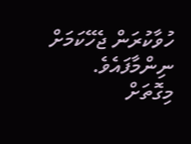ހުވާކުރަން ޖެހޭކަމަށް ނިންމާފައެވެ.
މިގޮތަށް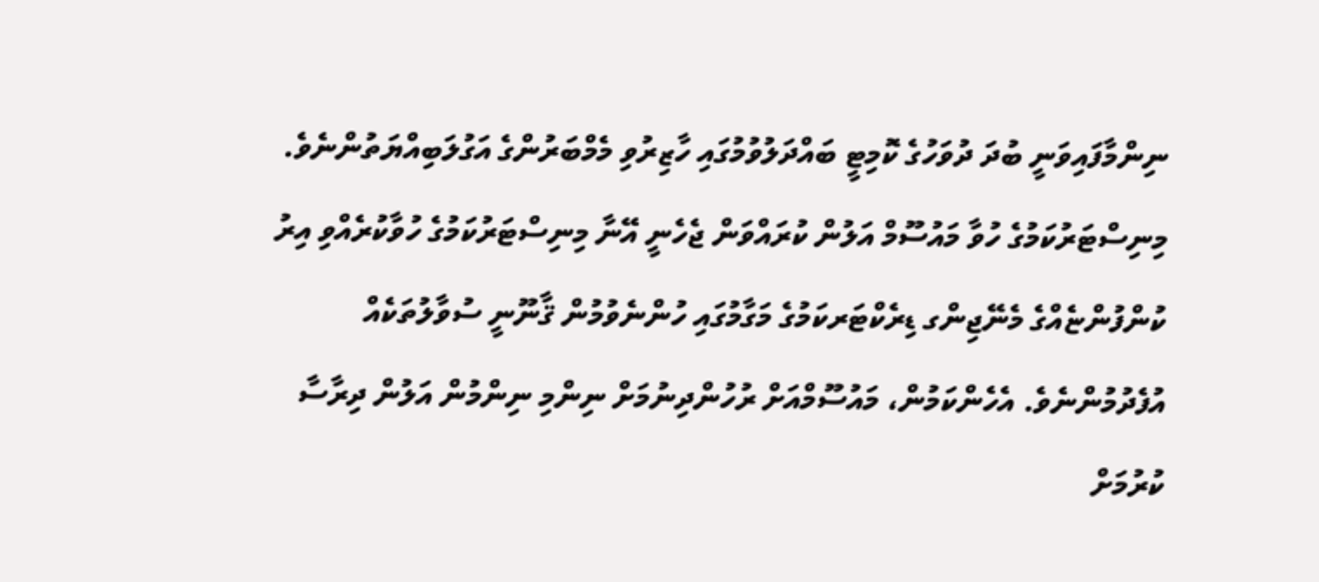ނިންމާފައިވަނީ ބުދަ ދުވަހުގެ ކޮމިޓީ ބައްދަލުވުމުގައި ހާޒިރުވި މެމްބަރުންގެ އަގުލަބިއްޔަތުންނެވެ.
މިނިސްޓަރުކަމުގެ ހުވާ މައުސޫމް އަލުން ކުރައްވަން ޖެހެނީ އޭނާ މިނިސްޓަރުކަމުގެ ހުވާކުރެއްވި އިރު ކުންފުންޏެއްގެ މެނޭޖިންގ ޑިރެކްޓަރކަމުގެ މަގާމުގައި ހުންނެވުމުން ޤާނޫނީ ސުވާލުތަކެއް އުފެދުމުންނެވެ. އެހެންކަމުން، މައުސޫމްއަށް ރުހުންދިނުމަށް ނިންމި ނިންމުން އަލުން ދިރާސާ ކުރުމަށް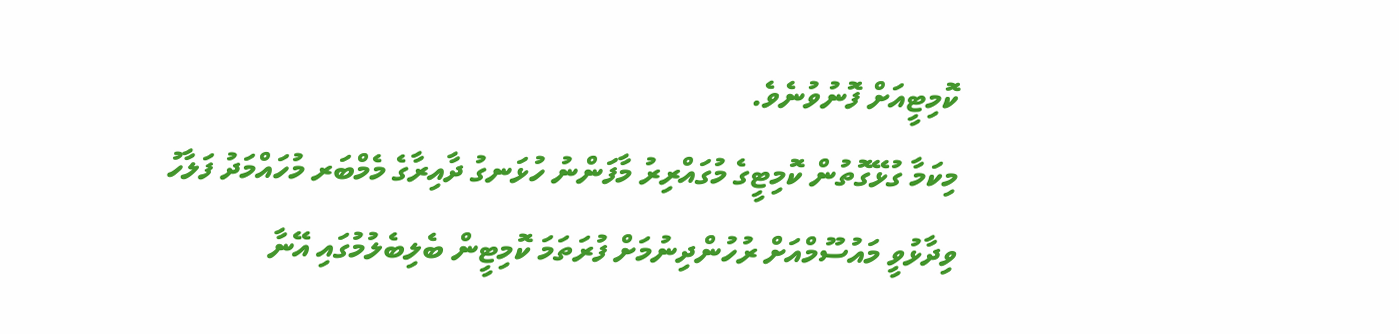ކޮމިޓީއަށް ފޮނުވުނެވެ.
މިކަމާ ގުޅޭގޮތުން ކޮމިޓީގެ މުގައްރިރު މާފަންނު ހުޅަނގު ދާއިރާގެ މެމްބަރ މުހައްމަދު ފަލާހު ވިދާޅުވީ މައުސޫމްއަށް ރުހުންދިނުމަށް ފުރަތަމަ ކޮމިޓީން ބެލިބެލުމުގައި އޭނާ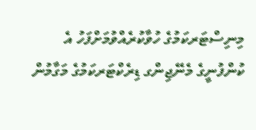މިނިސްޓަރކަމުގެ ހުވާކުރެއްވުމަށްފަހު އެ ކުންފުނީގެ މެނޭޖިންގ ޑިރެކްޓަރކަމުގެ މަގާމުން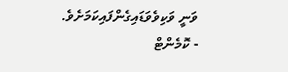ވަނީ ވަކިވެވަޑައިގެންފައިކަމަށެވެ.
- ކޮމެންޓް